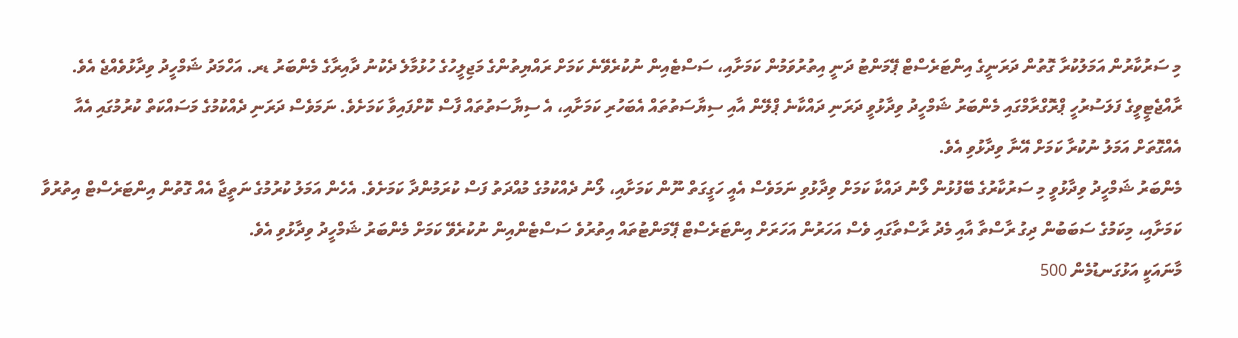މި ސަރުކާރުން އަމަލުކުރާ ގޮތުން ދަރަނީގެ އިންޓަރެސްޓް ޕޭމަންޓު ދަނީ އިތުރުވަމުން ކަމަށާއި، ސަސްޓެއިން ނުކުރެވޭނެ ކަމަށް ރައްޔިތުންގެ މަޖިލީހުގެ ހުޅުމާލެ ދެކުނު ދާއިރާގެ މެންބަރު ޑރ. އަހްމަދު ޝަމްހީދު ވިދާޅުވެއްޖެ އެވެ.
ރާއްޖެޓީވީގެ ފަލަސުރުހީ ޕްރޮގްރާމްގައި މެންބަރު ޝަމްހީދު ވިދާޅުވީ ދަރަނި ދައްކާނެ ޕްލޭން އާއި ސިޔާސަތުތައް އެބަހުރި ކަމަށާއި، އެ ސިޔާސަތުތައް ފާސް ކޮށްފައިވާ ކަމަށެވެ. ނަމަވެސް ދަރަނި ދެއްކުމުގެ މަސައްކަތް ކުރުމުގައި އެއާ އެއްގޮތަށް އަމަލު ނުކުރާ ކަމަށް އޭނާ ވިދާޅުވި އެވެ.
މެންބަރު ޝަމްހީދު ވިދާޅުވީ މި ސަރުކާރުގެ ބޭފުޅުން ލޯނު ދައްކާ ކަމަށް ވިދާޅުވި ނަމަވެސް އެއީ ހަގީގަތް ނޫން ކަމަށާއި، ލޯނު ދެއްކުމުގެ މުއްދަތު ފަސް ކުރަމުންދާ ކަމަށެވެ. އެހެން އަމަލު ކުރުމުގެ ނަތީޖާ އެއް ގޮތުން އިންޓަރެސްޓް އިތުރުވާ ކަމަށާއި، މިކަމުގެ ސަބަބުން ދިގު ރާސްތާ އާއި މެދު ރާސްތާގައި ވެސް އަހަރުން އަހަރަށް އިންޓަރެސްޓް ޕޭމަންޓުތައް އިތުރުވެ ސަސްޓެންއިން ނުކުރެވޭ ކަމަށް މެންބަރު ޝަމްހީދު ވިދާޅުވި އެވެ.
މާނައަކީ އަޅުގަނޑުމެން 500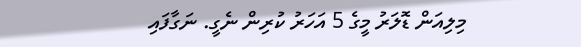މިލިއަން ޑޮލަރު މީގެ 5 އަހަރު ކުރިން ނެގީ. ނަގާފައި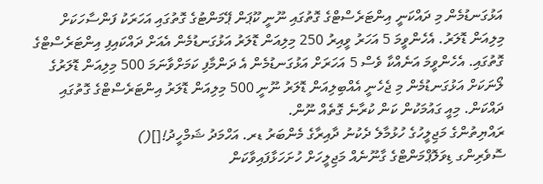އަޅުގަނޑުމެން މި ދައްކަނީ އިންޓަރެސްޓްގެ ގޮތުގައި ނޫނީ ކޫޕަން ޕޭމަންޓުގެ ގޮތުގައި އަހަރަކު ފަންސާހަކަށް މިލިއަން ޑޮލަރު. އެހެންވީމަ 5 އަހަރު ވީއިރު 250 މިލިއަން ޑޮލަރު އަޅުގަނޑުމެން އެއަށް ދައްކައިފި އިންޓަރެސްޓްގެ ގޮތުގައި. އެހެންވީމަ އަނެއްކާ ވެސް 5 އަހަރަށް އަޅުގަނޑުމެން އެ ދަންމާފި ކަމަށްވާނަމަ 500 މިލިއަން ޑޮލަރުގެ ލޯނަކަށް އަޅުގަނޑުމެން މި ޖެހެނީ އެއްބިލިއަން ޑޮލަރު ނޫނީ 500 މިލިއަން ޑޮލަރު އިންޓަރެސްޓްގެ ގޮތުގައި ދައްކަން. މިއީ ގައުމަކުން ކަން ކުރާނެ ގޮތެއް ނޫން.
ރައްޔިތުންގެ މަޖިލީހުގެ ހުޅުމާލެ ދެކުނު ދާއިރާގެ މެންބަރު ޑރ. އަހްމަދު ޝަމްހީދު![]()
ސޮވެރިންގ ޑިވަލޮޕްމަންޓްގެ ގާނޫނެއް މަޖިލީހަށް ހުށަހަޅާފައިވާކަން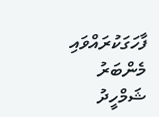ފާހަގަކުރައްވައި މެންބަރު ޝަމްހީދު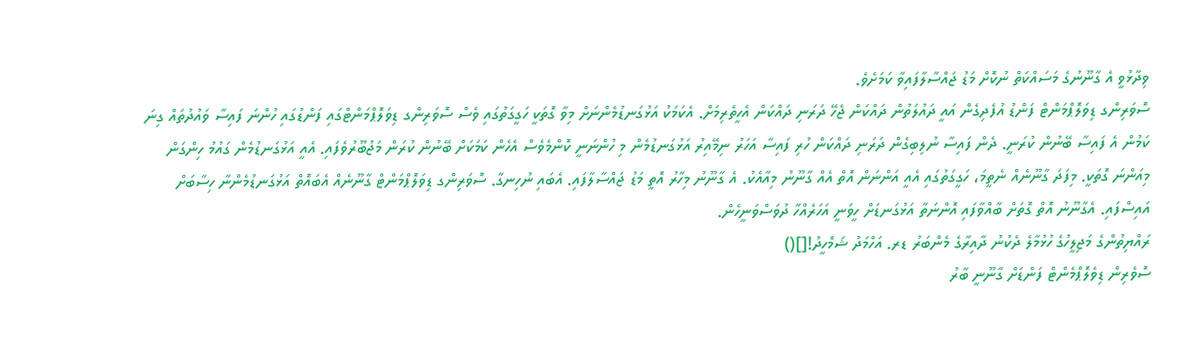ވިދާޅުވީ އެ ގާނޫނުގެ މަސައްކަތް ނުކޮށް މަޑު ޖައްސާލާފައިވާ ކަމަށެވެ.
ސޮވަރިންގ ޑިވަލޮޕްމަންޓް ފަންޑު އުފެދިގެން އައީ ދައުލަތުން ދައްކަން ޖެހޭ ދަރަނި ދައްކަން އެހީތެރިމަށް. އެކަމަކު އަޅުގަނޑުމެންނަށް މިވާ ގޮތަކީ ހަގީގަތުގައި ވެސް ސޮވަރިންގ ޑިވަލޮޕްމަންޓްގައި ފަންޑުގައި ހުންނަ ފައިސާ ވައުދުތައް ގިނަ ކަމުން އެ ފައިސާ ބޭނުން ކުރަނީ. ދެން ފައިސާ ނުލިބިގެން ދަރަނި ދައްކަން ހުރި ފައިސާ އަހަރު ނިމޭއިރު އަޅުގަނޑުމެން މި ހުންނަނީ ކޮންމެވެސް އެހެން ކަމަކަށް ބޭނުން ކުރަން މަޖުބޫރުވެފައި. އެއީ އަޅުގަނޑުމެން ގައުމު ހިންގަން މިއަންނަ ގޮތަކީ. މިފަދަ ގާނޫނެއް ނެތީމަ، ހަގީގަތުގައި އެއީ އަންނަން އޮތް އެއް ގާނޫނު މިއާއެކު. އެ ގާނޫނު މިހާރު އޮތީ މަޑު ޖައްސާލާފައި. އެބައި ނުހިނގާ. ސޮވަރިންގ ޑިވަލޮޕްމަންޓް ގާނޫނެއް އެބައޮތް އަޅުގަނޑުމެންނާ ހިސާބަށް އައިސްފައި. އެގާނޫނު އޮތް ގޮތަށް ބާއްވާފައި އޮންނަތާ އަޅުގަނޑަށް ހީވަނީ އަހަރެއްހާ ދުވަސްވަނީހެން.
ރައްޔިތުންގެ މަޖިލީހުގެ ހުޅުމާލެ ދެކުނު ދާއިރާގެ މެންބަރު ޑރ. އަހްމަދު ޝަމްހީދު![]()
ސޮވެރިން ޑިވެލޮޕްމެންޓް ފަންޑަށް ގާނޫނީ ބާރު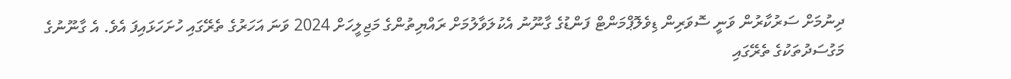ދިނުމަށް ސަރުކާރުން ވަނީ ސޮވަރިން ޑިވެލޮޕްމަންޓް ފަންޑުގެ ގާނޫނު އެކުލަވާލުމަށް ރައްޔިތުންގެ މަޖިލީހަށް 2024 ވަނަ އަހަރުގެ ތެރޭގައި ހުށަހަޅައިފަ އެވެ. އެ ގާނޫނުގެ މަގުސަދުތަކުގެ ތެރޭގައި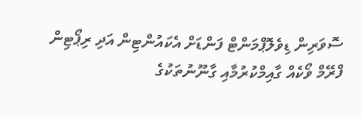ސޮވަރިން ޑިވެލޮޕްމަންޓް ފަންޑަށް އެކައުންޓިން އަދި ރިޕޯޓިން ފްރޭމް ވޯކެއް ގާއިމްކުރުމާއި ގާނޫނުތަކުގެ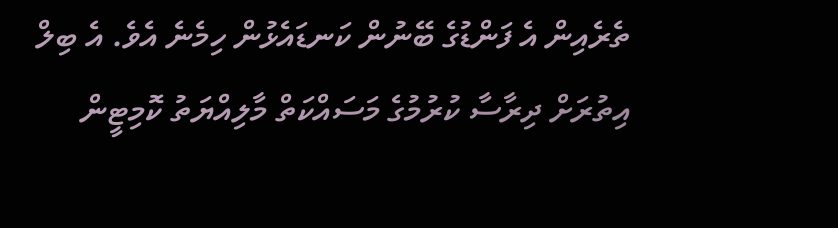ތެރެއިން އެ ފަންޑުގެ ބޭނުން ކަނޑައެޅުން ހިމެނެ އެވެ. އެ ބިލް އިތުރަށް ދިރާސާ ކުރުމުގެ މަސައްކަތް މާލިއްޔަތު ކޮމިޓީން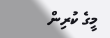މީގެ ކުރިން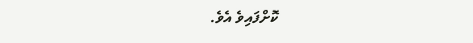ކޮށްފައިވެ އެވެ.